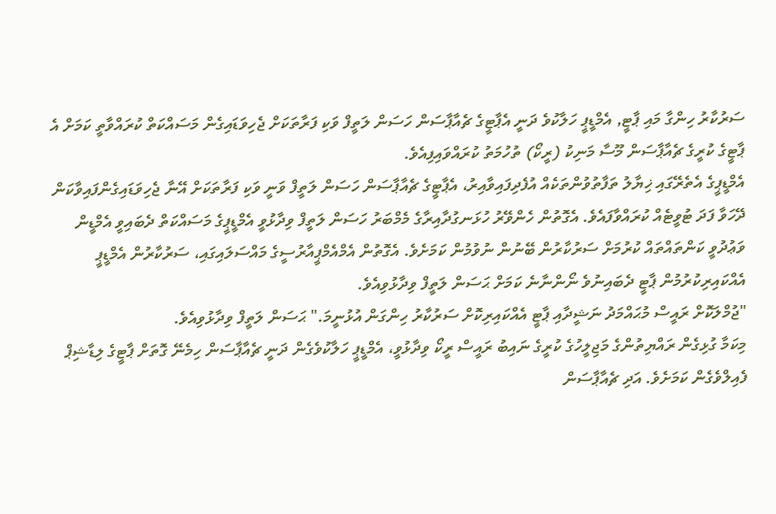ސަރުކާރު ހިންގާ މައި ޕާޓީ, އެމްޑީޕީ ހަލާކުވެ ދަނީ އެޕާޓީގެ ޗެއާޕާސަން ހަސަން ލަތީފް ވަކި ފަރާތަކަށް ޖެހިވަޑައިގެން މަސައްކަތް ކުރައްވާތީ ކަމަށް އެ ޕާޓީގެ ކުރީގެ ޗެއާޕާސަން މޫސާ މަނިކު (ރީކޯ) ތުހުމަތު ކުރައްވައިފިއެވެ.
އެމްޑީޕީގެ އެތެރޭގައި ޚިޔާލު ތަފާތުވުންތަކެއް އުފެދިފައިވާއިރު، އެޕާޓީގެ ޗެއާޕާސަން ހަސަން ލަތީފް ވަނީ ވަކި ފަރާތަކަށް އޭނާ ޖެހިވަޑައިގެންފައިވާކަން ދޭހަވާ ފަދަ ޓުވީޓެއް ކުރައްވާފައެވެ. އެގޮތުން ހެންވޭރު ހުޅަނގުދާއިރާގެ މެމްބަރު ހަސަން ލަތީފް ވިދާޅުވީ އެމްޑީޕީގެ މަސައްކަތް ދެބައިވީ އެމްޑީން ވަޢުދުވީ ކަންތައްތައް ކުރުމަށް ސަރުކާރުން ބޭނުން ނުވުމުން ކަމަށެވެ. އެގޮތުން އެމްއެމްޕީއާރުސީގެ މައްސަލައިގައި، ސަރުކާރުން އެމްޑީޕީ އެއްކައިރިކުރުމުން ޕާޓީ ދެބައިނުވެ ނޯންނާނެ ކަމަށް ޙަސަން ލަތީފް ވިދާޅުވިއެވެ.
"ޖުމްލަކޮށް ރައީސް މުޙައްމަދު ނަޝީދާއި ޕާޓީ އެއްކައިރިކޮށް ސަރުކާރު ހިންގަން އުޅުނީމަ." ޙަސަން ލަތީފް ވިދާޅުވިއެވެ.
މިކަމާ ގުޅިގެން ރައްޔިތުންގެ މަޖިލީހުގެ ކުރީގެ ނައިބު ރައީސް ރީކޯ ވިދާޅުވީ، އެމްޑީޕީ ހަލާކުވެގެން ދަނީ ޗެއާޕާސަން ހިމެނޭ ގޮތަށް ޕާޓީގެ ލިޑާޝިޕް ފެއިލްވެގެން ކަމަށެވެ. އަދި ޗެއާޕާސަން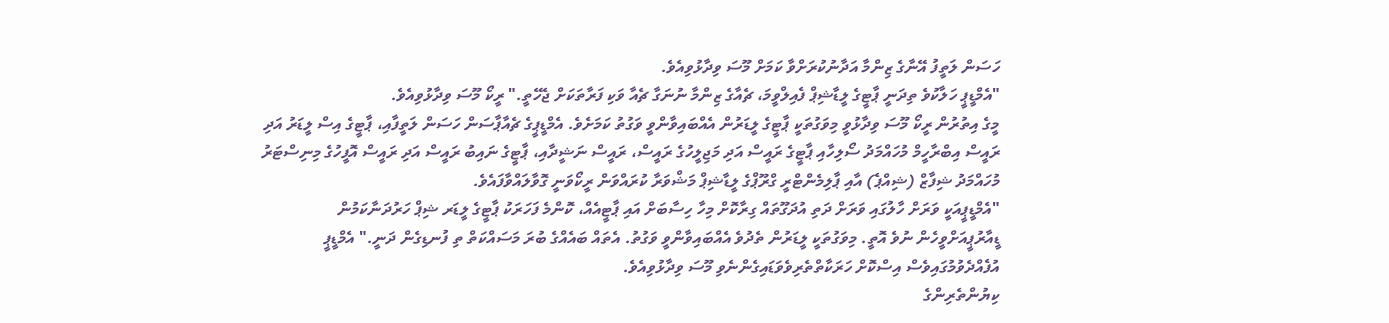ހަސަން ލަތީފު އޭނާގެ ޒިންމާ އަދާނުކުރަށްވާ ކަމަށް މޫސަ ވިދާޅުވިއެވެ.
"އެމްޑީޕީ ހަލާކުވެ ތިދަނީ ޕާޓީގެ ލީޑާޝިޕް ފެއިލްވީމަ، ޗެއާގެ ޒިންމާ ނުނަގާ ޗެއާ ވަކި ފަރާތަކަށް ޖެހޭތީ." ރީކޯ މޫސަ ވިދާޅުވިއެވެ.
މީގެ އިތުރުން ރީކޯ މޫސަ ވިދާޅުވީ މިވަގުތަކީ ޕާޓީގެ ލީޑަރުން އެއްބައިވާންވީ ވަގުތު ކަމަށެވެ. އެމްޑީޕީގެ ޗެއާޕާސަން ހަސަން ލަތީފާއި، ޕާޓީގެ އިސް ލީޑަރު އަދި ރައީސް އިބްރާހީމް މުހައްމަދު ސޯލިހާއި ޕާޓީގެ ރައީސް އަދި މަޖިލީހުގެ ރައީސް، ރައީސް ނަޝީދާއި، ޕާޓީގެ ނައިބު ރައީސް އަދި ރައީސް އޮފީހުގެ މިނިސްޓަރު މުހައްމަދު ޝިފާޒް (ޝިއްޕެ) އާއި ޕާލިމެންޓްރީ ގްރޫޕްގެ ލީޑާޝިޕް މަޝްވަރާ ކުރައްވަން ރީކޯވަނީ ގޮވާލައްވާފައެވެ.
"އެމްޑީޕީއަކީ ވަރަށް ހާލުގައި ވަރަށް ދަތި އުދަގޫތައް ގިރާކޮށް މިހާ ހިސާބަށް އައި ޕާޓީއެއް، ކޮންމެ ފަހަރަކު ޕާޓީގެ ލީޑަރ ޝިޕް ހަރުދަނާކަމުން ޑީއާރުޕީއަށްވީހެން ނުވެ އޮތީ. މިވަގުތަކީ ލީޑަރުން ތެދުވެ އެއްބައިވާންވީ ވަގުތު. އެތައް ބައެއްގެ ބުރަ މަސައްކަތް ތި ފުނޑިގެން ދަނީ." އެމްޑީޕީ އުފެއްދެވުމުގައިވެސް އިސްކޮށް ހަރަކާތްތެރިވެވަޑައިގެންނެވި މޫސަ ވިދާޅުވިއެވެ.
ކިޔުންތެރިންގެ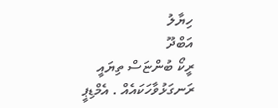ހިޔާލު
އަބްދޫ
ރީކޯ ބުންޏަސް ތިޔައީ ރަނގަޅުވާހަކައެއް . އެމްޑިޕީ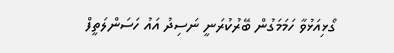ގޯޅިއަޅުވާ ހަމަމަގުން ބޭރުކުރަނީ ނަސިދު އައު ހަސަންލަތީފް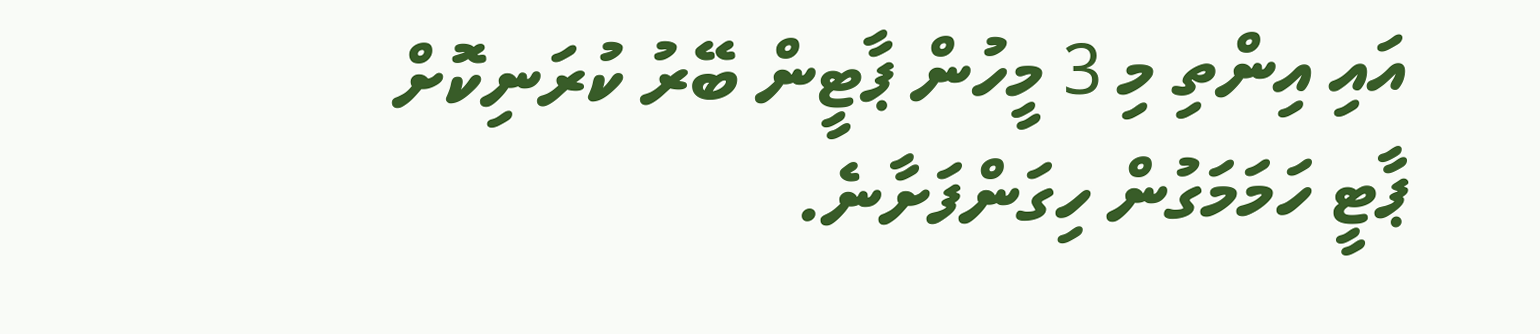އައި އިންތި މި 3 މީހުން ޕާޓީން ބޭރު ކުރަނިކޮށް ޕާޓީ ހަމަމަގުން ހިގަންފަށާނެ.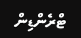ޓްރެންޑިން